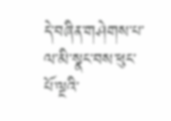དེ་བཞིན་གཤེགས་པ་ལ་མི་སྣང་བས་ཕུང་པོ་ལྔའི་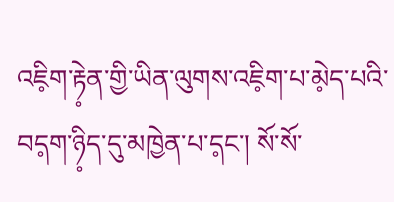འཇི༷ག་རྟེ༷ན་གྱི་ཡིན་ལུགས་འཇི༷ག་པ་མེ༷ད་པའི་བད༷ག་ཉི༷ད་དུ་མཁྱེན་པ་ད༷ང་། སོ་སོ་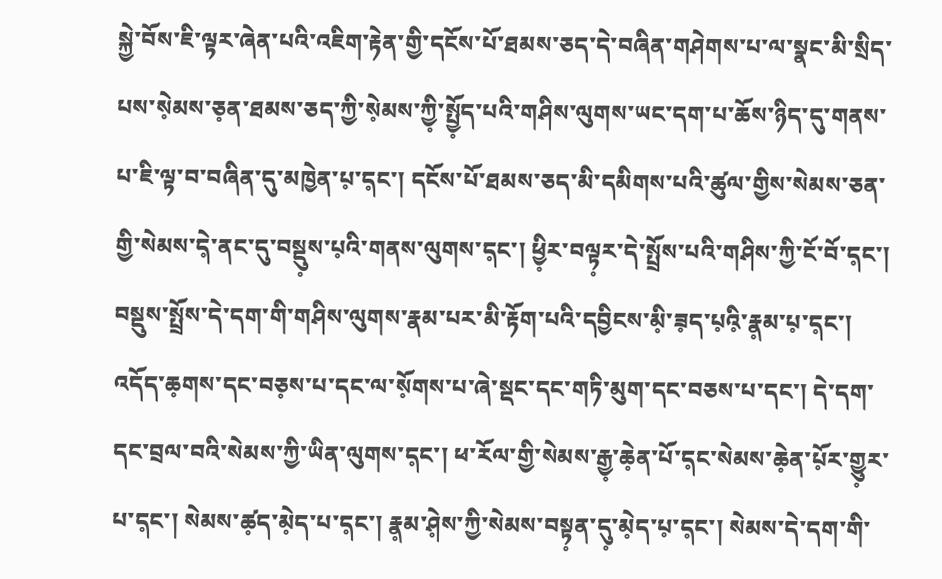སྐྱེ་བོས་ཇི་ལྟར་ཞེན་པའི་འཇིག་རྟེན་གྱི་དངོས་པོ་ཐམས་ཅད་དེ་བཞིན་གཤེགས་པ་ལ་སྣང་མི་སྲིད་པས་སེ༷མས་ཅ༷ན་ཐམས་ཅད་ཀྱི་སེ༷མས་ཀྱི༷་སྤྱོ༷ད་པའི་གཤིས་ལུགས་ཡང་དག་པ་ཆོས་ཉིད་དུ་གནས་པ་ཇི་ལྟ་བ་བཞིན་དུ་མཁྱེན་པ༷་ད༷ང་། དངོས་པོ་ཐམས་ཅད་མི་དམིགས་པའི་ཚུལ་གྱིས་སེམས་ཅན་གྱི་སེམས་དེ༷་ནང་དུ་བསྡུ༷ས་པ༷འི་གནས་ལུགས་ད༷ང་། ཕྱི༷ར་བལྟ༷ར་དེ་སྤྲོས་པའི་གཤིས་ཀྱི་ངོ་བོ་ད༷ང་། བསྡུས་སྤྲོས་དེ་དག་གི་གཤིས་ལུགས་རྣམ་པར་མི་རྟོག་པའི་དབྱིངས་མི༷་ཟ༷ད་པ༷འི༷་རྣ༷མ་པ༷་ད༷ང་། འདོད་ཆ༷གས་དང་བཅ༷ས་པ་དང་ལ་སོ༷གས་པ་ཞེ་སྡང་དང་གཏི་མུག་དང་བཅས་པ་དང་། དེ་དག་དང་བྲལ་བའི་སེམས་ཀྱི་ཡིན་ལུགས་ད༷ང་། ཕ་རོལ་གྱི་སེམས་རྒྱ༷་ཆེ༷ན་པོ་ད༷ང་སེམས་ཆེ༷ན་པོ༷ར་གྱུ༷ར་པ་ད༷ང་། སེམས་ཚ༷ད་མེ༷ད་པ་ད༷ང་། རྣ༷མ་ཤེ༷ས་ཀྱི་སེམས་བསྟ༷ན་དུ༷་མེ༷ད་པ༷་ད༷ང་། སེམས་དེ་དག་གི་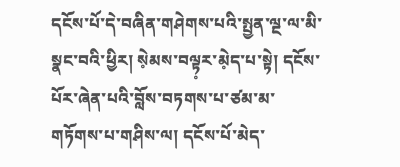དངོས་པོ་དེ་བཞིན་གཤེགས་པའི་སྤྱན་ལྔ་ལ་མི་སྣང་བའི་ཕྱིར། སེ༷མས་བལྟ༷ར་མེ༷ད་པ་སྟེ། དངོས་པོར་ཞེན་པའི་བློས་བཏགས་པ་ཙམ་མ་གཏོགས་པ་གཤིས་ལ། དངོས་པོ་མེད་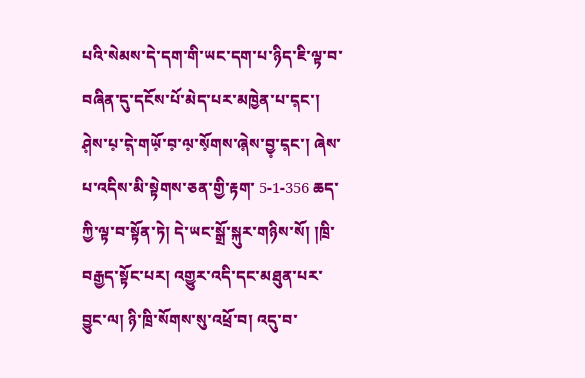པའི་སེམས་དེ་དག་གི་ཡང་དག་པ་ཉིད་ཇི་ལྟ་བ་བཞིན་དུ་དངོས་པོ་མེད་པར་མཁྱེན་པ་ད༷ང་། ཤེ༷ས་པ༷་དེ༷་གཡོ༷་བ༷་ལ༷་སོ༷གས་ཞེ༷ས་བྱ༷་ད༷ང་། ཞེས་པ་འདིས་མི་སྟེགས་ཅན་གྱི་རྟག་ 5-1-356 ཆད་ཀྱི་ལྟ་བ་སྟོན་ཏེ། དེ་ཡང་སྒྲོ་སྐུར་གཉིས་སོ། །ཁྲི་བརྒྱད་སྟོང་པར། འགྱུར་འདི་དང་མཐུན་པར་བྱུང་ལ། ཉི་ཁྲི་སོགས་སུ་འཕྲོ་བ། འདུ་བ་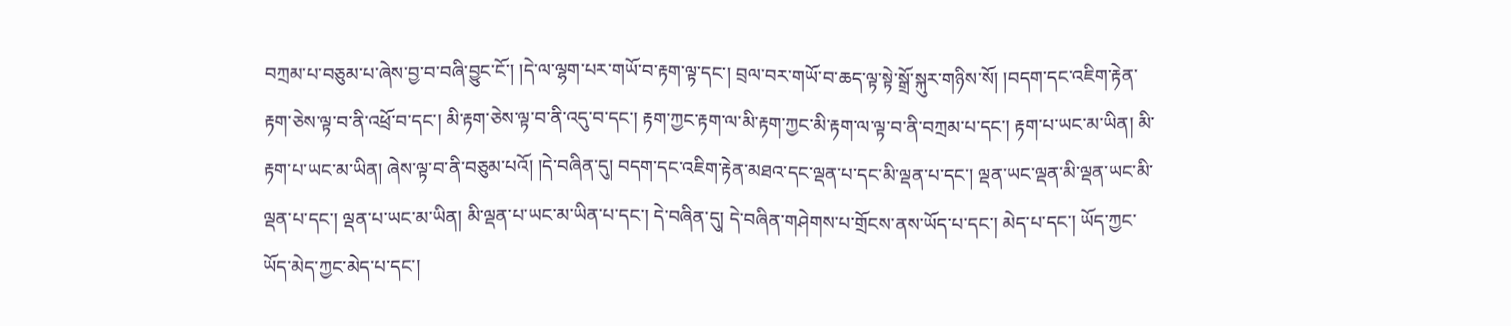བཀྲམ་པ་བཅུམ་པ་ཞེས་བྱ་བ་བཞི་བྱུང་ངོ་། །དེ་ལ་ལྷག་པར་གཡོ་བ་རྟག་ལྟ་དང་། བྲལ་བར་གཡོ་བ་ཆད་ལྟ་སྟེ་སྒྲོ་སྐུར་གཉིས་སོ། །བདག་དང་འཇིག་རྟེན་རྟག་ཅེས་ལྟ་བ་ནི་འཕྲོ་བ་དང་། མི་རྟག་ཅེས་ལྟ་བ་ནི་འདུ་བ་དང་། རྟག་ཀྱང་རྟག་ལ་མི་རྟག་ཀྱང་མི་རྟག་ལ་ལྟ་བ་ནི་བཀྲམ་པ་དང་། རྟག་པ་ཡང་མ་ཡིན། མི་རྟག་པ་ཡང་མ་ཡིན། ཞེས་ལྟ་བ་ནི་བཅུམ་པའོ། །དེ་བཞིན་དུ། བདག་དང་འཇིག་རྟེན་མཐའ་དང་ལྡན་པ་དང་མི་ལྡན་པ་དང་། ལྡན་ཡང་ལྡན་མི་ལྡན་ཡང་མི་ལྡན་པ་དང་། ལྡན་པ་ཡང་མ་ཡིན། མི་ལྡན་པ་ཡང་མ་ཡིན་པ་དང་། དེ་བཞིན་དུ། དེ་བཞིན་གཤེགས་པ་གྲོངས་ནས་ཡོད་པ་དང་། མེད་པ་དང་། ཡོད་ཀྱང་ཡོད་མེད་ཀྱང་མེད་པ་དང་།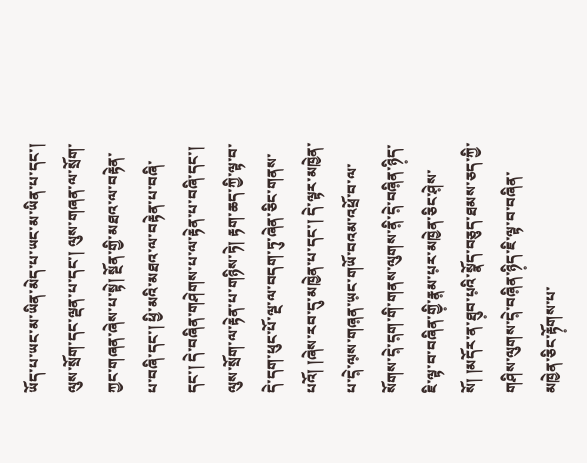ཡོད་པ་ཡང་མ་ཡིན་མེད་པ་ཡང་མ་ཡིན་པ་དང་། ལུས་སྲོག་དང་ལྡན་པ་དང་། ལུས་གཞན་ལ་སྲོག་ཀྱང་གཞན་ཞེས་པ་སྟེ། སྔོན་གྱི་མཐའ་ལ་བརྟེན་པ་བཞི་དང་། ཕྱི་མའི་མཐའ་ལ་བརྟེན་པ་བཞི་དང་། དེ་བཞིན་གཤེགས་པ་ལ་རྟེན་པ་བཞི་དང་། ལུས་སྲོག་ལ་རྟེན་པ་གཉིས་ཏེ། རྟག་ཆད་ཀྱི་ལྟ་བ་དེ་དག་ཕུང་པོ་ལྔ་ལ་བདག་ཏུ་ཞེན་ཅིང་གནས་པའོ། །ཞེས་རབ་དུ་མཁྱེན་པ་དང་། དེ་ལྟར་མཁྱེན་པ་དེ༷་ལ༷ས་གཞ༷ན་ཡ༷ང་གཡོ་བའམ་འཕྲོ་བ་ལ་སོགས་དེ༷་ད༷ག་གི་གནས་ལུགས་ནི༷་དེ༷་བཞི༷ན་ཉི༷ད་ཇི་ལྟ་བ་བཞིན་གྱི༷་རྣ༷མ་པ༷ར་མཁྱེན་ཅིང་ཤེ༷ས་སོ། །མདོར་ན་ཐུ༷བ་པ༷འི་སྣོད་བཅུད་ཐམས་ཅད་ཀྱི་གཤིས་ལུགས་དེ༷་བཞི༷ན་ཉི༷ད་ཇི་ལྟ་བ་བཞིན་མཁྱེན་ཅིང་རྟོ༷གས་པ་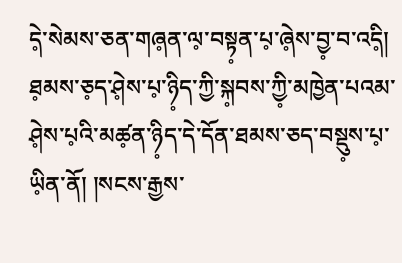དེ༷་སེམས་ཅན་གཞ༷ན་ལ༷་བསྟ༷ན་པ༷་ཞེ༷ས་བྱ༷་བ་འདི༷། ཐ༷མས་ཅ༷ད་ཤེ༷ས་པ༷་ཉི༷ད་ཀྱི་སྐ༷བས་ཀྱི༷་མཁྱེན་པའམ་ཤེ༷ས་པ༷འི་མཚ༷ན་ཉི༷ད་དེ་དོན་ཐམས་ཅད་བསྡུ༷ས་པ༷་ཡི༷ན་ནོ། །སངས་རྒྱས་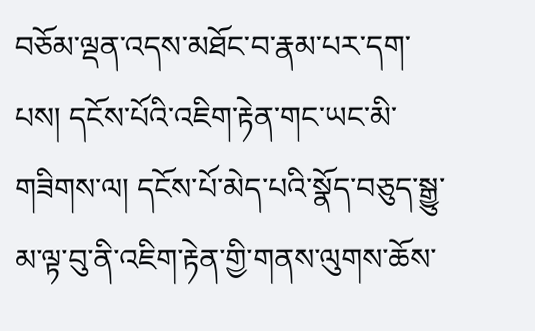བཅོམ་ལྡན་འདས་མཐོང་བ་རྣམ་པར་དག་པས། དངོས་པོའི་འཇིག་རྟེན་གང་ཡང་མི་གཟིགས་ལ། དངོས་པོ་མེད་པའི་སྣོད་བཅུད་སྒྱུ་མ་ལྟ་བུ་ནི་འཇིག་རྟེན་གྱི་གནས་ལུགས་ཆོས་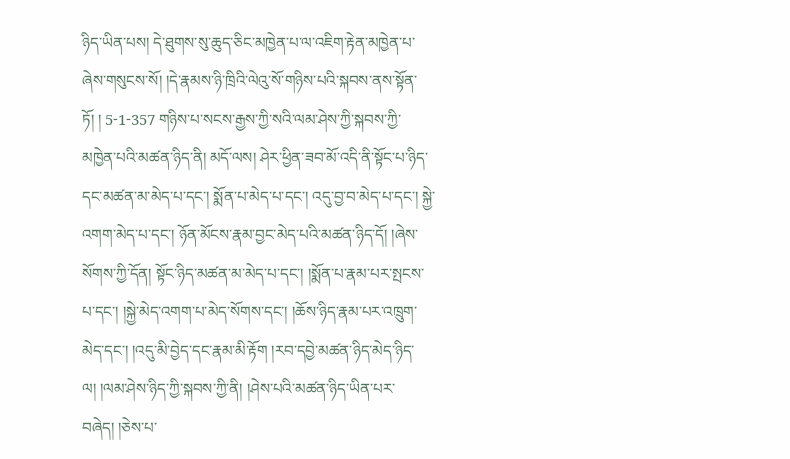ཉིད་ཡིན་པས། དེ་ཐུགས་སུ་ཆུད་ཅིང་མཁྱེན་པ་ལ་འཇིག་རྟེན་མཁྱེན་པ་ཞེས་གསུངས་སོ། །དེ་རྣམས་ཉི་ཁྲིའི་ལེའུ་སོ་གཉིས་པའི་སྐབས་ནས་སྟོན་ཏོ། ། 5-1-357 གཉིས་པ་སངས་རྒྱས་ཀྱི་སའི་ལམ་ཤེས་ཀྱི་སྐབས་ཀྱི་མཁྱེན་པའི་མཚན་ཉིད་ནི། མདོ་ལས། ཤེར་ཕྱིན་ཟབ་མོ་འདི་ནི་སྟོང་པ་ཉིད་དང་མཚན་མ་མེད་པ་དང་། སྨོན་པ་མེད་པ་དང་། འདུ་བྱ་བ་མེད་པ་དང་། སྐྱེ་འགག་མེད་པ་དང་། ཉོན་མོངས་རྣམ་བྱང་མེད་པའི་མཚན་ཉིད་དོ། །ཞེས་སོགས་ཀྱི་དོན། སྟོང་ཉིད་མཚན་མ་མེད་པ་དང་། །སྨོན་པ་རྣམ་པར་སྤངས་པ་དང་། །སྐྱེ་མེད་འགག་པ་མེད་སོགས་དང་། །ཆོས་ཉིད་རྣམ་པར་འཁྲུག་མེད་དང་། །འདུ་མི་བྱེད་དང་རྣམ་མི་རྟོག །རབ་དབྱེ་མཚན་ཉིད་མེད་ཉིད་ལ། །ལམ་ཤེས་ཉིད་ཀྱི་སྐབས་ཀྱི་ནི། །ཤེས་པའི་མཚན་ཉིད་ཡིན་པར་བཞེད། །ཅེས་པ་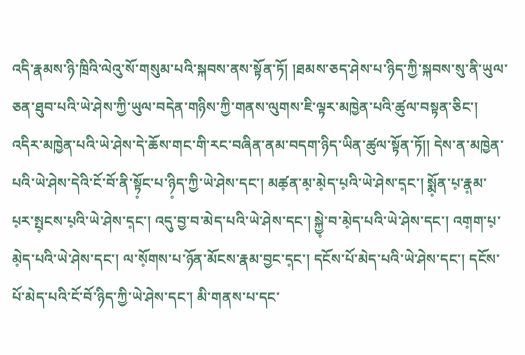འདི་རྣམས་ཉི་ཁྲིའི་ལེའུ་སོ་གསུམ་པའི་སྐབས་ནས་སྟོན་ཏོ། །ཐམས་ཅད་ཤེས་པ་ཉིད་ཀྱི་སྐབས་སུ་ནི་ཡུལ་ཅན་ཐུབ་པའི་ཡེ་ཤེས་ཀྱི་ཡུལ་བདེན་གཉིས་ཀྱི་གནས་ལུགས་ཇི་ལྟར་མཁྱེན་པའི་ཚུལ་བསྟན་ཅིང་། འདིར་མཁྱེན་པའི་ཡེ་ཤེས་དེ་ཆོས་གང་གི་རང་བཞིན་ནམ་བདག་ཉིད་ཡིན་ཚུལ་སྟོན་ཏོ།། དེས་ན་མཁྱེན་པའི་ཡེ་ཤེས་དེའི་ངོ་བོ་ནི་སྟོ༷ང་པ་ཉི༷ད་ཀྱི་ཡེ་ཤེས་དང་། མཚ༷ན་མ༷་མེ༷ད་པ༷འི་ཡེ་ཤེས་ད༷ང་། སྨོ༷ན་པ༷་རྣ༷མ་པ༷ར་སྤ༷ངས་པ༷འི་ཡེ་ཤེས་ད༷ང་། འདུ་བྱ་བ་མེད་པའི་ཡེ་ཤེས་དང་། སྐྱེ༷་བ་མེ༷ད་པའི་ཡེ་ཤེས་དང་། འག༷ག་པ༷་མེ༷ད་པའི་ཡེ་ཤེས་དང་། ལ་སོ༷གས་པ་ཉོན་མོངས་རྣམ་བྱང་ད༷ང་། དངོས་པོ་མེད་པའི་ཡེ་ཤེས་དང་། དངོས་པོ་མེད་པའི་ངོ་བོ་ཉིད་ཀྱི་ཡེ་ཤེས་དང་། མི་གནས་པ་དང་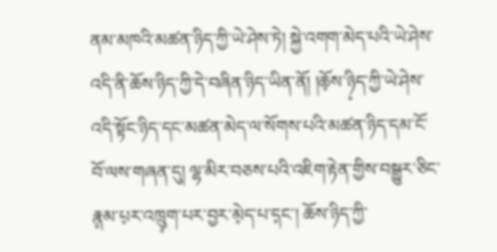ནམ་མཁའི་མཚན་ཉིད་ཀྱི་ཡེ་ཤེས་ཏེ། སྐྱེ་འགག་མེད་པའི་ཡེ་ཤེས་འདི་ནི་ཆོས་ཉིད་ཀྱི་དེ་བཞིན་ཉིད་ཡིན་ནོ། །ཆོ༷ས་ཉི༷ད་ཀྱི་ཡེ་ཤེས་འདི་སྟོང་ཉིད་དང་མཚན་མེད་ལ་སོགས་པའི་མཚན་ཉིད་དམ་ངོ་བོ་ལས་གཞན་དུ། ལྷ་མིར་བཅས་པའི་འཇིག་རྟེན་གྱིས་བསྒྱུར་ཅིང་རྣ༷མ་པ༷ར་འཁྲུ༷ག་པར་བྱར་མེ༷ད་པ་ད༷ང་། ཆོས་ཉིད་ཀྱི་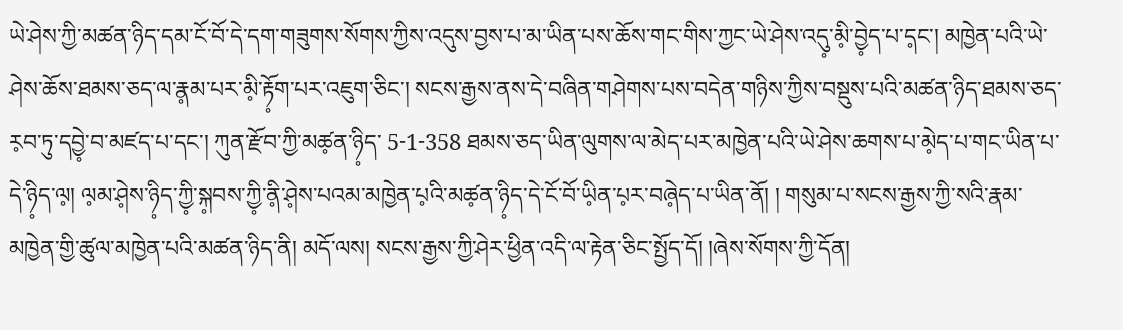ཡེ་ཤེས་ཀྱི་མཚན་ཉིད་དམ་ངོ་བོ་དེ་དག་གཟུགས་སོགས་ཀྱིས་འདུས་བྱས་པ་མ་ཡིན་པས་ཆོས་གང་གིས་ཀྱང་ཡེ་ཤེས་འདུ༷་མི༷་བྱེ༷ད་པ་ད༷ང་། མཁྱེན་པའི་ཡེ་ཤེས་ཆོས་ཐམས་ཅད་ལ་རྣ༷མ་པར་མི༷་རྟོ༷ག་པར་འཇུག་ཅིང་། སངས་རྒྱས་ནས་དེ་བཞིན་གཤེགས་པས་བདེན་གཉིས་ཀྱིས་བསྡུས་པའི་མཚན་ཉིད་ཐམས་ཅད་ར༷བ་ཏུ་དབྱེ༷་བ་མཛད་པ་དང་། ཀུན་རྫོབ་ཀྱི་མཚ༷ན་ཉི༷ད་ 5-1-358 ཐམས་ཅད་ཡིན་ལུགས་ལ་མེད་པར་མཁྱེན་པའི་ཡེ་ཤེས་ཆགས་པ་མེ༷ད་པ་གང་ཡིན་པ་དེ་ཉི༷ད་ལ༷། ལ༷མ་ཤེ༷ས་ཉི༷ད་ཀྱི༷་སྐ༷བས་ཀྱི༷་ནི༷་ཤེ༷ས་པའམ་མཁྱེན་པ༷འི་མཚ༷ན་ཉི༷ད་དེ་ངོ་བོ་ཡི༷ན་པ༷ར་བཞེ༷ད་པ་ཡིན་ནོ། ། གསུམ་པ་སངས་རྒྱས་ཀྱི་སའི་རྣམ་མཁྱེན་གྱི་ཚུལ་མཁྱེན་པའི་མཚན་ཉིད་ནི། མདོ་ལས། སངས་རྒྱས་ཀྱི་ཤེར་ཕྱིན་འདི་ལ་རྟེན་ཅིང་སྤྱོད་དོ། །ཞེས་སོགས་ཀྱི་དོན།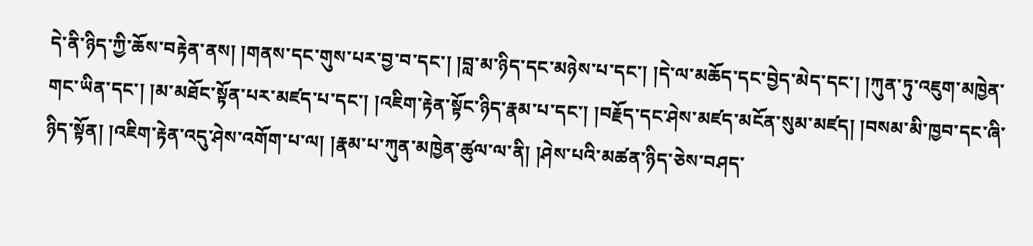དེ་ནི་ཉིད་ཀྱི་ཆོས་བརྟེན་ནས། །གནས་དང་གུས་པར་བྱ་བ་དང་། །བླ་མ་ཉིད་དང་མཉེས་པ་དང་། །དེ་ལ་མཆོད་དང་བྱེད་མེད་དང་། །ཀུན་ཏུ་འཇུག་མཁྱེན་གང་ཡིན་དང་། །མ་མཐོང་སྟོན་པར་མཛད་པ་དང་། །འཇིག་རྟེན་སྟོང་ཉིད་རྣམ་པ་དང་། །བརྗོད་དང་ཤེས་མཛད་མངོན་སུམ་མཛད། །བསམ་མི་ཁྱབ་དང་ཞི་ཉིད་སྟོན། །འཇིག་རྟེན་འདུ་ཤེས་འགོག་པ་ལ། །རྣམ་པ་ཀུན་མཁྱེན་ཚུལ་ལ་ནི། །ཤེས་པའི་མཚན་ཉིད་ཅེས་བཤད་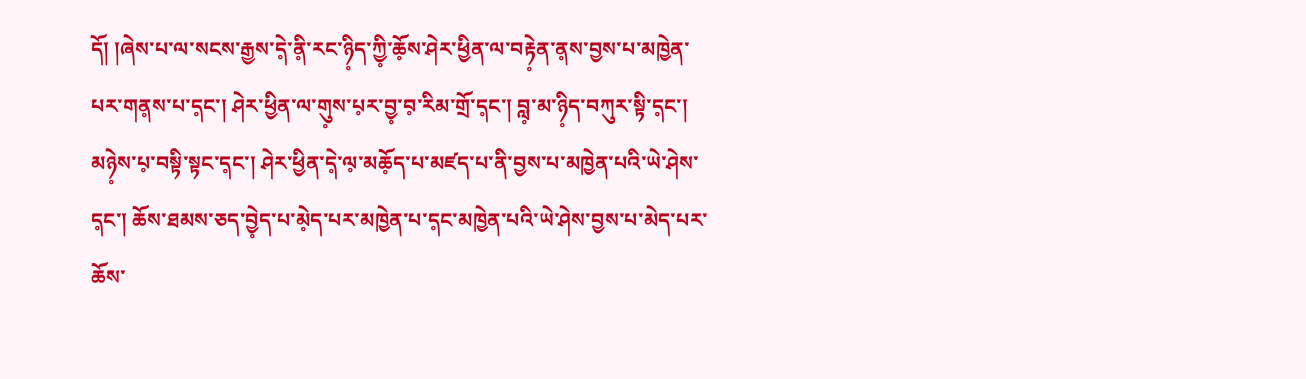དོ། །ཞེས་པ་ལ་སངས་རྒྱས་དེ༷་ནི༷་རང་ཉི༷ད་ཀྱི༷་ཆོ༷ས་ཤེར་ཕྱིན་ལ་བརྟེ༷ན་ན༷ས་བྱས་པ་མཁྱེན་པར་གན༷ས་པ་ད༷ང་། ཤེར་ཕྱིན་ལ་གུ༷ས་པ༷ར་བྱ༷་བ༷་རིམ་གྲོ་ད༷ང་། བླ༷་མ་ཉི༷ད་བཀུར་སྟི་ད༷ང་། མཉེ༷ས་པ༷་བསྟི་སྟང་ད༷ང་། ཤེར་ཕྱིན་དེ༷་ལ༷་མཆོ༷ད་པ་མཛད་པ་ནི་བྱས་པ་མཁྱེན་པའི་ཡེ་ཤེས་ད༷ང་། ཆོས་ཐམས་ཅད་བྱེ༷ད་པ་མེ༷ད་པར་མཁྱེན་པ་ད༷ང་མཁྱེན་པའི་ཡེ་ཤེས་བྱས་པ་མེད་པར་ཆོས་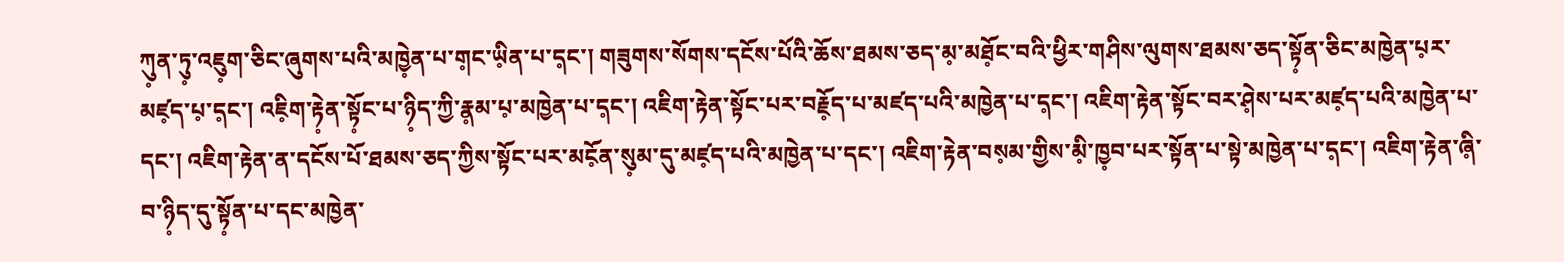ཀུ༷ན་ཏུ༷་འཇུ༷ག་ཅིང་ཞུགས་པའི་མཁྱེ༷ན་པ་ག༷ང་ཡི༷ན་པ་ད༷ང་། གཟུགས་སོགས་དངོས་པོའི་ཆོས་ཐམས་ཅད་མ༷་མཐོ༷ང་བའི་ཕྱིར་གཤིས་ལུགས་ཐམས་ཅད་སྟོ༷ན་ཅིང་མཁྱེན་པ༷ར་མཛ༷ད་པ༷་ད༷ང་། འཇི༷ག་རྟེ༷ན་སྟོ༷ང་པ་ཉི༷ད་ཀྱི་རྣ༷མ་པ༷་མཁྱེན་པ་ད༷ང་། འཇིག་རྟེན་སྟོང་པར་བརྗོ༷ད་པ་མཛད་པའི་མཁྱེན་པ་ད༷ང་། འཇིག་རྟེན་སྟོང་བར་ཤེ༷ས་པར་མཛ༷ད་པའི་མཁྱེན་པ་དང་། འཇིག་རྟེན་ན་དངོས་པོ་ཐམས་ཅད་ཀྱིས་སྟོང་པར་མངོ༷ན་སུ༷མ་དུ་མཛ༷ད་པའི་མཁྱེན་པ་དང་། འཇིག་རྟེན་བས༷མ་གྱིས་མི༷་ཁྱ༷བ་པར་སྟོན་པ་སྟེ་མཁྱེན་པ་ད༷ང་། འཇིག་རྟེན་ཞི༷་བ་ཉི༷ད་དུ་སྟོ༷ན་པ་དང་མཁྱེན་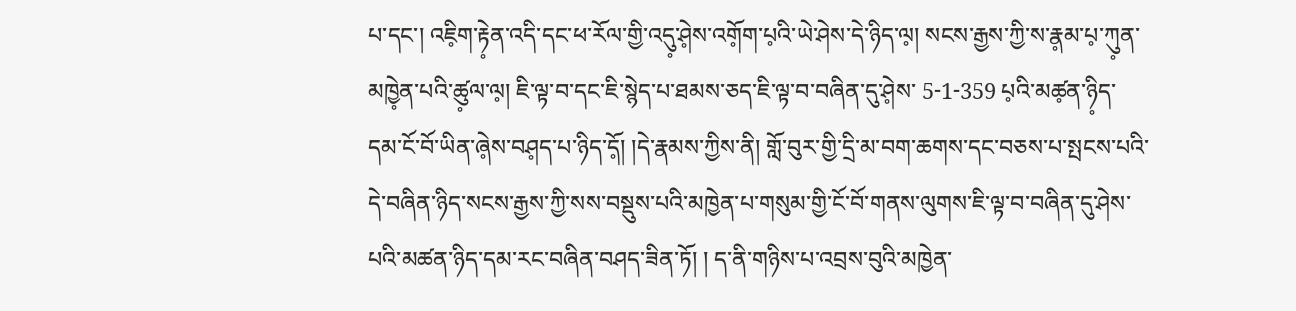པ་དང་། འཇི༷ག་རྟེ༷ན་འདི་དང་ཕ་རོལ་གྱི་འདུ༷་ཤེ༷ས་འགོ༷ག་པ༷འི་ཡེ་ཤེས་དེ་ཉིད་ལ༷། སངས་རྒྱས་ཀྱི་ས་རྣ༷མ་པ༷་ཀུ༷ན་མཁྱེ༷ན་པའི་ཚུ༷ལ་ལ༷། ཇི་ལྟ་བ་དང་ཇི་སྙེད་པ་ཐམས་ཅད་ཇི་ལྟ་བ་བཞིན་དུ་ཤེ༷ས་ 5-1-359 པ༷འི་མཚ༷ན་ཉི༷ད་དམ་ངོ་བོ་ཡིན་ཞེ༷ས་བཤ༷ད་པ་ཉིད་དོ༷། །དེ་རྣམས་ཀྱིས་ནི། གློ་བུར་གྱི་དྲི་མ་བག་ཆགས་དང་བཅས་པ་སྤངས་པའི་དེ་བཞིན་ཉིད་སངས་རྒྱས་ཀྱི་སས་བསྡུས་པའི་མཁྱེན་པ་གསུམ་གྱི་ངོ་བོ་གནས་ལུགས་ཇི་ལྟ་བ་བཞིན་དུ་ཤེས་པའི་མཚན་ཉིད་དམ་རང་བཞིན་བཤད་ཟིན་ཏོ། ། ད་ནི་གཉིས་པ་འབྲས་བུའི་མཁྱེན་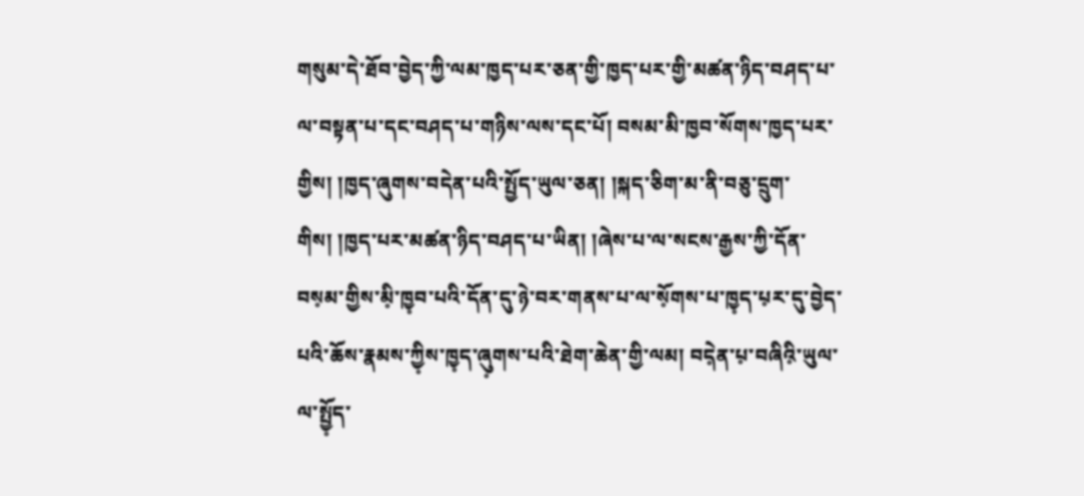གསུམ་དེ་ཐོབ་བྱེད་ཀྱི་ལམ་ཁྱད་པར་ཅན་གྱི་ཁྱད་པར་གྱི་མཚན་ཉིད་བཤད་པ་ལ་བསྟན་པ་དང་བཤད་པ་གཉིས་ལས་དང་པོ། བསམ་མི་ཁྱབ་སོགས་ཁྱད་པར་གྱིས། །ཁྱད་ཞུགས་བདེན་པའི་སྤྱོད་ཡུལ་ཅན། །སྐད་ཅིག་མ་ནི་བཅུ་དྲུག་གིས། །ཁྱད་པར་མཚན་ཉིད་བཤད་པ་ཡིན། །ཞེས་པ་ལ་སངས་རྒྱས་ཀྱི་དོན་བས༷མ་གྱིས་མི༷་ཁྱ༷བ་པའི་དོན་དུ་ཉེ་བར་གནས་པ་ལ་སོ༷གས་པ་ཁྱ༷ད་པ༷ར་དུ་བྱེད་པའི་ཆོས་རྣམས་ཀྱི༷ས་ཁྱ༷ད་ཞུ༷གས་པའི་ཐེག་ཆེན་གྱི་ལམ། བདེ༷ན་པ༷་བཞིའི༷་ཡུལ་ལ་སྤྱོ༷ད་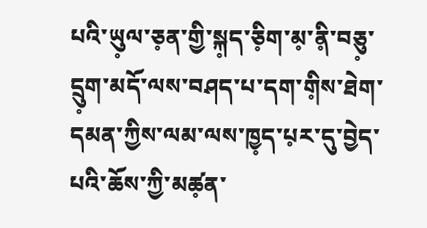པའི་ཡུ༷ལ་ཅ༷ན་གྱི་སྐ༷ད་ཅི༷ག་མ༷་ནི༷་བཅུ༷་དྲུ༷ག་མདོ་ལས་བཤད་པ་དག་གི༷ས་ཐེག་དམན་ཀྱིས་ལམ་ལས་ཁྱ༷ད་པ༷ར་དུ་བྱེད་པའི་ཆོས་ཀྱི་མཚ༷ན་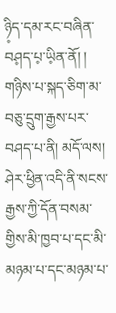ཉི༷ད་དམ་རང་བཞིན་བཤ༷ད་པ༷་ཡི༷ན་ནོ། ། གཉིས་པ་སྐད་ཅིག་མ་བཅུ་དྲུག་རྒྱས་པར་བཤད་པ་ནི། མདོ་ལས། ཤེར་ཕྱིན་འདི་ནི་སངས་རྒྱས་ཀྱི་དོན་བསམ་གྱིས་མི་ཁྱབ་པ་དང་མི་མཉམ་པ་དང་མཉམ་པ་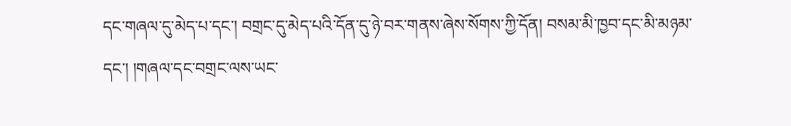དང་གཞལ་དུ་མེད་པ་དང་། བགྲང་དུ་མེད་པའི་དོན་དུ་ཉེ་བར་གནས་ཞེས་སོགས་ཀྱི་དོན། བསམ་མི་ཁྱབ་དང་མི་མཉམ་དང་། །གཞལ་དང་བགྲང་ལས་ཡང་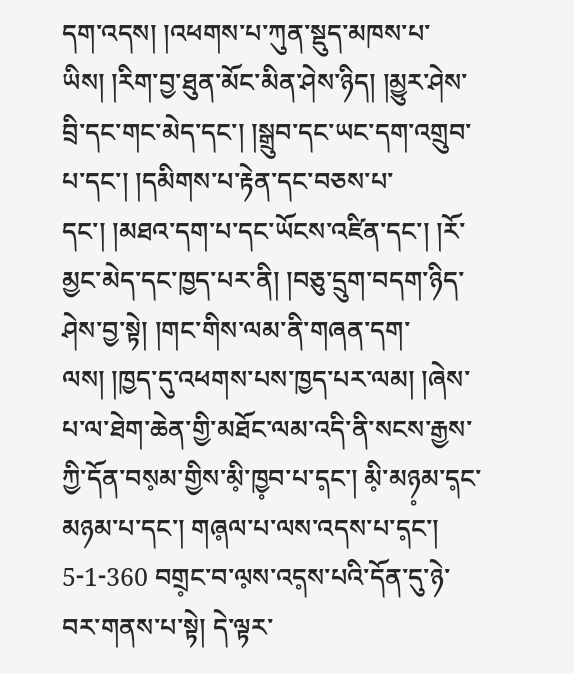དག་འདས། །འཕགས་པ་ཀུན་སྡུད་མཁས་པ་ཡིས། །རིག་བྱ་ཐུན་མོང་མིན་ཤེས་ཉིད། །མྱུར་ཤེས་བྲི་དང་གང་མེད་དང་། །སྒྲུབ་དང་ཡང་དག་འགྲུབ་པ་དང་། །དམིགས་པ་རྟེན་དང་བཅས་པ་དང་། །མཐའ་དག་པ་དང་ཡོངས་འཛིན་དང་། །རོ་མྱང་མེད་དང་ཁྱད་པར་ནི། །བཅུ་དྲུག་བདག་ཉིད་ཤེས་བྱ་སྟེ། །གང་གིས་ལམ་ནི་གཞན་དག་ལས། །ཁྱད་དུ་འཕགས་པས་ཁྱད་པར་ལམ། །ཞེས་པ་ལ་ཐེག་ཆེན་གྱི་མཐོང་ལམ་འདི་ནི་སངས་རྒྱས་ཀྱི་དོན་བས༷མ་གྱིས་མི༷་ཁྱ༷བ་པ་ད༷ང་། མི༷་མཉ༷མ་ད༷ང་མཉམ་པ་དང་། གཞ༷ལ་པ་ལས་འདས་པ་ད༷ང་། 5-1-360 བགྲ༷ང་བ་ལ༷ས་འད༷ས་པའི་དོན་དུ་ཉེ་བར་གནས་པ་སྟེ། དེ་ལྟར་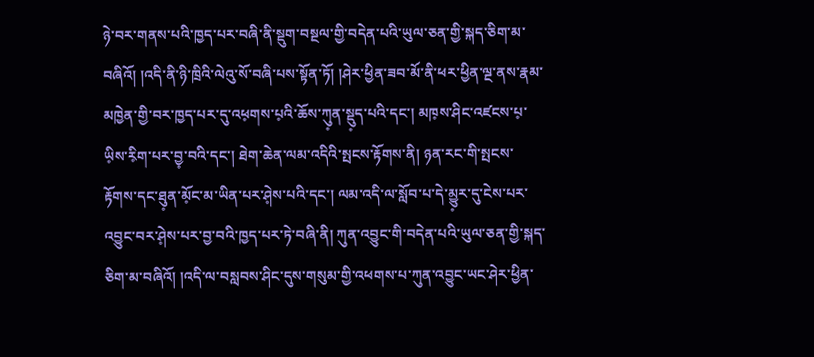ཉེ་བར་གནས་པའི་ཁྱད་པར་བཞི་ནི་སྡུག་བསྔལ་གྱི་བདེན་པའི་ཡུལ་ཅན་གྱི་སྐད་ཅིག་མ་བཞིའོ། །འདི་ནི་ཉི་ཁྲིའི་ལེའུ་སོ་བཞི་པས་སྟོན་ཏོ། །ཤེར་ཕྱིན་ཟབ་མོ་ནི་ཕར་ཕྱིན་ལྔ་ནས་རྣམ་མཁྱེན་གྱི་བར་ཁྱད་པར་དུ་འཕ༷གས་པ༷འི་ཆོས་ཀུ༷ན་སྡུ༷ད་པའི་དང་། མཁ༷ས་ཤིང་འཛངས་པ༷་ཡི༷ས་རི༷ག་པར་བྱ༷་བའི་དང་། ཐེག་ཆེན་ལམ་འདིའི་སྤངས་རྟོགས་ནི། ཉན་རང་གི་སྤངས་རྟོགས་དང་ཐུ༷ན་མོ༷ང་མ་ཡིན་པར་ཤེ༷ས་པའི་དང་། ལམ་འདི་ལ་སློབ་པ་དེ་མྱུ༷ར་དུ་ངེས་པར་འབྱུང་བར་ཤེ༷ས་པར་བྱ་བའི་ཁྱད་པར་ཏེ་བཞི་ནི། ཀུན་འབྱུང་གི་བདེན་པའི་ཡུལ་ཅན་གྱི་སྐད་ཅིག་མ་བཞིའོ། །འདི་ལ་བསླབས་ཤིང་དུས་གསུམ་གྱི་འཕགས་པ་ཀུན་འབྱུང་ཡང་ཤེར་ཕྱིན་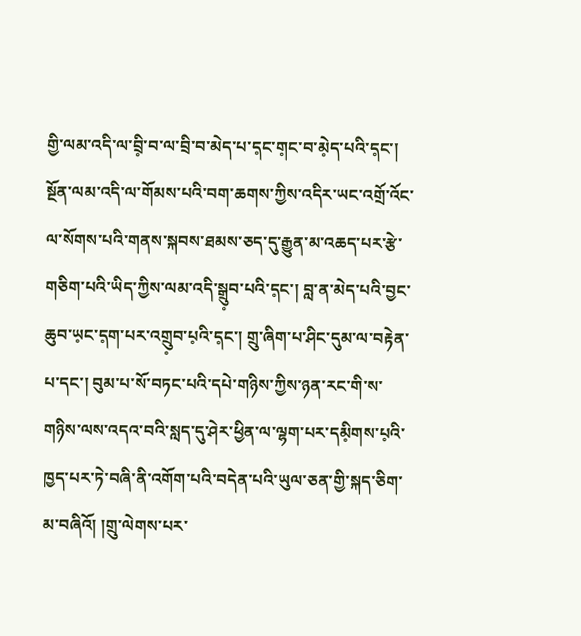གྱི་ལམ་འདི་ལ་བྲི༷་བ་ལ་བྲི་བ་མེད་པ་ད༷ང་ག༷ང་བ་མེ༷ད་པའི་ད༷ང་། སྔོན་ལམ་འདི་ལ་གོམས་པའི་བག་ཆགས་ཀྱིས་འདིར་ཡང་འགྲོ་འོང་ལ་སོགས་པའི་གནས་སྐབས་ཐམས་ཅད་དུ་རྒྱུན་མ་འཆད་པར་རྩེ་གཅིག་པའི་ཡིད་ཀྱིས་ལམ་འདི་སྒྲུ༷བ་པའི་ད༷ང་། བླ་ན་མེད་པའི་བྱང་ཆུབ་ཡ༷ང་ད༷ག་པར་འགྲུ༷བ་པ༷འི་ད༷ང་། གྲུ་ཞིག་པ་ཤིང་དུམ་ལ་བརྟེན་པ་དང་། བུམ་པ་སོ་བཏང་པའི་དཔེ་གཉིས་ཀྱིས་ཉན་རང་གི་ས་གཉིས་ལས་འདའ་བའི་སླད་དུ་ཤེར་ཕྱིན་ལ་ལྷག་པར་དམི༷གས་པ༷འི་ཁྱད་པར་ཏེ་བཞི་ནི་འགོག་པའི་བདེན་པའི་ཡུལ་ཅན་གྱི་སྐད་ཅིག་མ་བཞིའོ། །གྲུ་ལེགས་པར་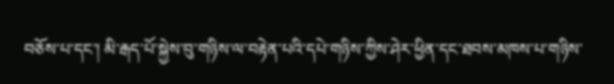བཅོས་པ་དང་། མི་རྒད་པོ་སྐྱེས་བུ་གཉིས་ལ་བརྟེན་པའི་དཔེ་གཉིས་ཀྱིས་ཤེར་ཕྱིན་དང་ཐབས་མཁས་པ་གཉིས་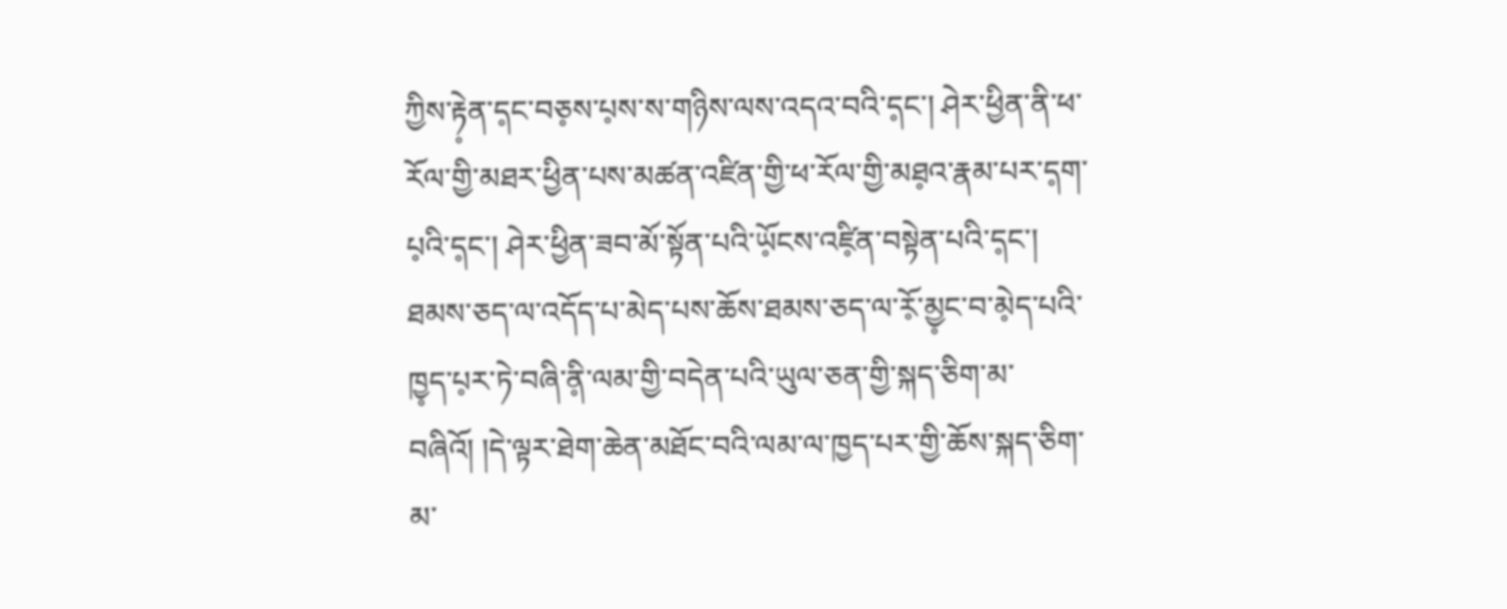ཀྱིས་རྟེ༷ན་ད༷ང་བཅ༷ས་པ༷ས་ས་གཉིས་ལས་འདའ་བའི་ད༷ང་། ཤེར་ཕྱིན་ནི་ཕ་རོལ་གྱི་མཐར་ཕྱིན་པས་མཚན་འཛིན་གྱི་ཕ་རོལ་གྱི་མཐ༷འ་རྣམ་པར་ད༷ག་པ༷འི་ད༷ང་། ཤེར་ཕྱིན་ཟབ་མོ་སྟོན་པའི་ཡོ༷ངས་འཛི༷ན་བསྟེན་པའི་ད༷ང་། ཐམས་ཅད་ལ་འདོད་པ་མེད་པས་ཆོས་ཐམས་ཅད་ལ་རོ༷་མྱ༷ང་བ་མེ༷ད་པའི་ཁྱ༷ད་པ༷ར་ཏེ་བཞི་ནི༷་ལམ་གྱི་བདེན་པའི་ཡུལ་ཅན་གྱི་སྐད་ཅིག་མ་བཞིའོ། །དེ་ལྟར་ཐེག་ཆེན་མཐོང་བའི་ལམ་ལ་ཁྱད་པར་གྱི་ཆོས་སྐད་ཅིག་མ་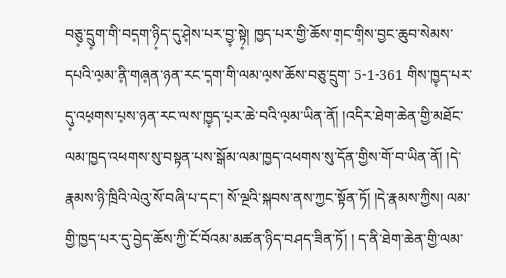བཅུ༷་དྲུ༷ག་གི་བད༷ག་ཉི༷ད་དུ་ཤེ༷ས་པར་བྱ༷་སྟེ༷། ཁྱད་པར་གྱི་ཆོས་ག༷ང་གི༷ས་བྱང་ཆུབ་སེམས་དཔའི་ལ༷མ་ནི༷་གཞ༷ན་ཉན་རང་ད༷ག་གི་ལམ་ལ༷ས་ཆོས་བཅུ་དྲུག་ 5-1-361 གིས་ཁྱ༷ད་པར་དུ༷་འཕ༷གས་པ༷ས་ཉན་རང་ལས་ཁྱ༷ད་པ༷ར་ཆེ་བའི་ལ༷མ་ཡིན་ནོ། །འདིར་ཐེག་ཆེན་གྱི་མཐོང་ལམ་ཁྱད་འཕགས་སུ་བསྟན་པས་སྒོམ་ལམ་ཁྱད་འཕགས་སུ་དོན་གྱིས་གོ་བ་ཡིན་ནོ། །དེ་རྣམས་ཉི་ཁྲིའི་ལེའུ་སོ་བཞི་པ་དང་། སོ་ལྔའི་སྐབས་ནས་ཀྱང་སྟོན་ཏོ། །དེ་རྣམས་ཀྱིས། ལམ་གྱི་ཁྱད་པར་དུ་བྱེད་ཆོས་ཀྱི་ངོ་བོའམ་མཚན་ཉིད་བཤད་ཟིན་ཏོ། ། ད་ནི་ཐེག་ཆེན་གྱི་ལམ་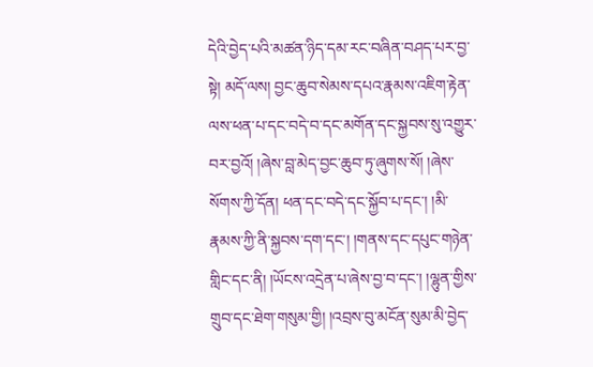དེའི་བྱེད་པའི་མཚན་ཉིད་དམ་རང་བཞིན་བཤད་པར་བྱ་སྟེ། མདོ་ལས། བྱང་ཆུབ་སེམས་དཔའ་རྣམས་འཇིག་རྟེན་ལས་ཕན་པ་དང་བདེ་བ་དང་མགོན་དང་སྐྱབས་སུ་འགྱུར་བར་བྱའོ། །ཞེས་བླ་མེད་བྱང་ཆུབ་ཏུ་ཞུགས་སོ། །ཞེས་སོགས་ཀྱི་དོན། ཕན་དང་བདེ་དང་སྐྱོབ་པ་དང་། །མི་རྣམས་ཀྱི་ནི་སྐྱབས་དག་དང་། །གནས་དང་དཔུང་གཉེན་གླིང་དང་ནི། །ཡོངས་འདྲེན་པ་ཞེས་བྱ་བ་དང་། །ལྷུན་གྱིས་གྲུབ་དང་ཐེག་གསུམ་གྱི། །འབྲས་བུ་མངོན་སུམ་མི་བྱེད་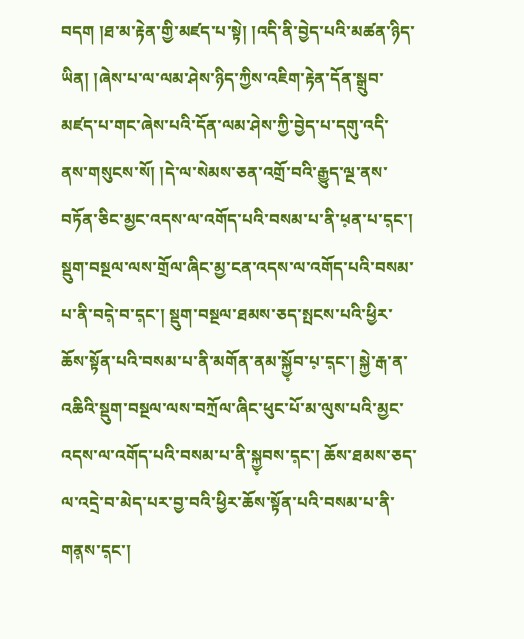བདག །ཐ་མ་རྟེན་གྱི་མཛད་པ་སྟེ། །འདི་ནི་བྱེད་པའི་མཚན་ཉིད་ཡིན། །ཞེས་པ་ལ་ལམ་ཤེས་ཉིད་ཀྱིས་འཇིག་རྟེན་དོན་སྒྲུབ་མཛད་པ་གང་ཞེས་པའི་དོན་ལམ་ཤེས་ཀྱི་བྱེད་པ་དགུ་འདི་ནས་གསུངས་སོ། །དེ་ལ་སེམས་ཅན་འགྲོ་བའི་རྒྱུད་ལྔ་ནས་བཏོན་ཅིང་མྱང་འདས་ལ་འགོད་པའི་བསམ་པ་ནི་ཕ༷ན་པ་ད༷ང་། སྡུག་བསྔལ་ལས་གྲོལ་ཞིང་མྱ་ངན་འདས་ལ་འགོད་པའི་བསམ་པ་ནི་བདེ༷་བ་ད༷ང་། སྡུག་བསྔལ་ཐམས་ཅད་སྤངས་པའི་ཕྱིར་ཆོས་སྟོན་པའི་བསམ་པ་ནི་མགོན་ནམ་སྐྱོ༷བ་པ༷་ད༷ང་། སྐྱེ་རྒ་ན་འཆིའི་སྡུག་བསྔལ་ལས་བཀྲོལ་ཞིང་ཕུང་པོ་མ་ལུས་པའི་མྱང་འདས་ལ་འགོད་པའི་བསམ་པ་ནི་སྐྱ༷བས་ད༷ང་། ཆོས་ཐམས་ཅད་ལ་འདྲེ་བ་མེད་པར་བྱ་བའི་ཕྱིར་ཆོས་སྟོན་པའི་བསམ་པ་ནི་གན༷ས་ད༷ང་།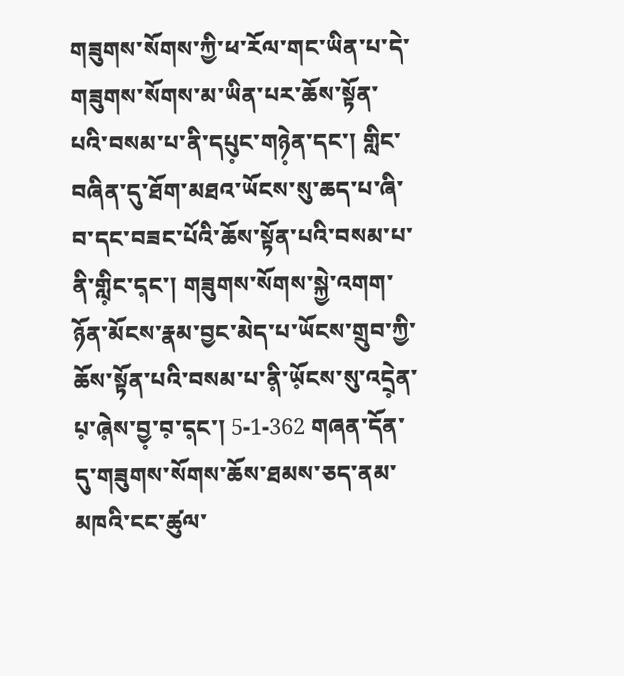གཟུགས་སོགས་ཀྱི་ཕ་རོལ་གང་ཡིན་པ་དེ་གཟུགས་སོགས་མ་ཡིན་པར་ཆོས་སྟོན་པའི་བསམ་པ་ནི་དཔུ༷ང་གཉེ༷ན་དང་། གླིང་བཞིན་དུ་ཐོག་མཐའ་ཡོངས་སུ་ཆད་པ་ཞི་བ་དང་བཟང་པོའི་ཆོས་སྟོན་པའི་བསམ་པ་ནི་གླི༷ང་ད༷ང་། གཟུགས་སོགས་སྐྱེ་འགག་ཉོན་མོངས་རྣམ་བྱང་མེད་པ་ཡོངས་གྲུབ་ཀྱི་ཆོས་སྟོན་པའི་བསམ་པ་ནི༷་ཡོ༷ངས་སུ་འདྲེ༷ན་པ༷་ཞེ༷ས་བྱ༷་བ༷་ད༷ང་། 5-1-362 གཞན་དོན་དུ་གཟུགས་སོགས་ཆོས་ཐམས་ཅད་ནམ་མཁའི་ངང་ཚུལ་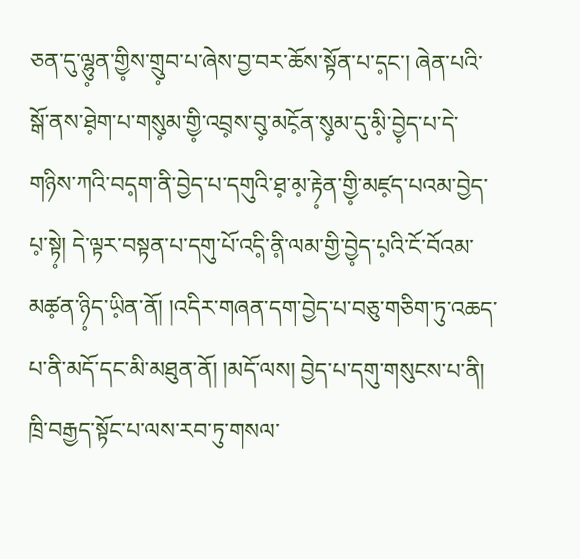ཅན་དུ་ལྷུ༷ན་གྱི༷ས་གྲུ༷བ་པ་ཞེས་བྱ་བར་ཆོས་སྟོན་པ་ད༷ང་། ཞེན་པའི་སྒོ་ནས་ཐེ༷ག་པ་གསུ༷མ་གྱི༷་འབྲ༷ས་བུ༷་མངོ༷ན་སུ༷མ་དུ་མི༷་བྱེ༷ད་པ་དེ་གཉིས་ཀའི་བད༷ག་ནི་བྱེད་པ་དགུའི་ཐ༷་མ༷་རྟེ༷ན་གྱི༷་མཛ༷ད་པའམ་བྱེད་པ༷་སྟེ༷། དེ་ལྟར་བསྟན་པ་དགུ་པོ་འདི༷་ནི༷་ལམ་གྱི་བྱེ༷ད་པ༷འི་ངོ་བོའམ་མཚ༷ན་ཉི༷ད་ཡི༷ན་ནོ། །འདིར་གཞན་དག་བྱེད་པ་བཅུ་གཅིག་ཏུ་འཆད་པ་ནི་མདོ་དང་མི་མཐུན་ནོ། །མདོ་ལས། བྱེད་པ་དགུ་གསུངས་པ་ནི། ཁྲི་བརྒྱད་སྟོང་པ་ལས་རབ་ཏུ་གསལ་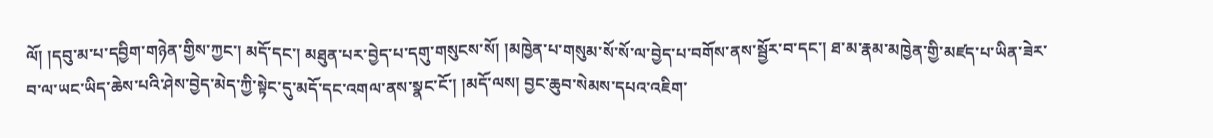ལོ། །དབུ་མ་པ་དབྱིག་གཉེན་གྱིས་ཀྱང་། མདོ་དང་། མཐུན་པར་བྱེད་པ་དགུ་གསུངས་སོ། །མཁྱེན་པ་གསུམ་སོ་སོ་ལ་བྱེད་པ་བགོས་ནས་སྦྱོར་བ་དང་། ཐ་མ་རྣམ་མཁྱེན་གྱི་མཛད་པ་ཡིན་ཟེར་བ་ལ་ཡང་ཡིད་ཆེས་པའི་ཤེས་བྱེད་མེད་ཀྱི་སྟེང་དུ་མདོ་དང་འགལ་ནས་སྣང་ངོ་། །མདོ་ལས། བྱང་ཆུབ་སེམས་དཔའ་འཇིག་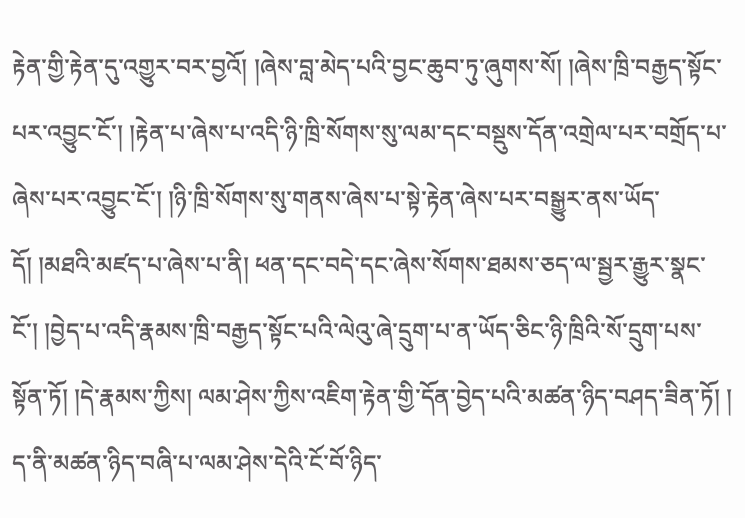རྟེན་གྱི་རྟེན་དུ་འགྱུར་བར་བྱའོ། །ཞེས་བླ་མེད་པའི་བྱང་ཆུབ་ཏུ་ཞུགས་སོ། །ཞེས་ཁྲི་བརྒྱད་སྟོང་པར་འབྱུང་ངོ་། །རྟེན་པ་ཞེས་པ་འདི་ཉི་ཁྲི་སོགས་སུ་ལམ་དང་བསྡུས་དོན་འགྲེལ་པར་བགྲོད་པ་ཞེས་པར་འབྱུང་ངོ་། །ཉི་ཁྲི་སོགས་སུ་གནས་ཞེས་པ་སྟེ་རྟེན་ཞེས་པར་བསྒྱུར་ནས་ཡོད་དོ། །མཐའི་མཛད་པ་ཞེས་པ་ནི། ཕན་དང་བདེ་དང་ཞེས་སོགས་ཐམས་ཅད་ལ་སྦྱར་རྒྱུར་སྣང་ངོ་། །བྱེད་པ་འདི་རྣམས་ཁྲི་བརྒྱད་སྟོང་པའི་ལེའུ་ཞེ་དྲུག་པ་ན་ཡོད་ཅིང་ཉི་ཁྲིའི་སོ་དྲུག་པས་སྟོན་ཏོ། །དེ་རྣམས་ཀྱིས། ལམ་ཤེས་ཀྱིས་འཇིག་རྟེན་གྱི་དོན་བྱེད་པའི་མཚན་ཉིད་བཤད་ཟིན་ཏོ། ། ད་ནི་མཚན་ཉིད་བཞི་པ་ལམ་ཤེས་དེའི་ངོ་བོ་ཉིད་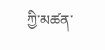ཀྱི་མཚན་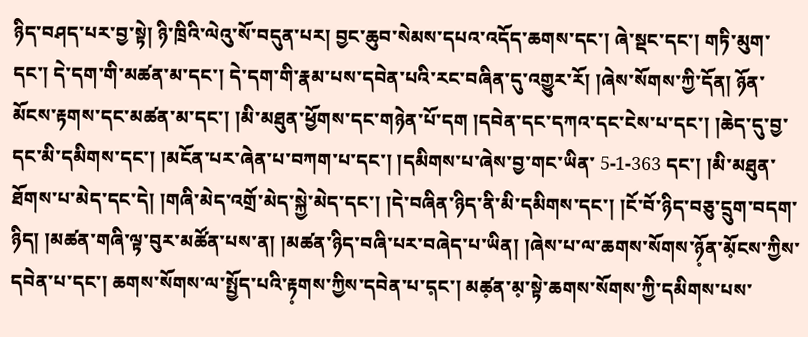ཉིད་བཤད་པར་བྱ་སྟེ། ཉི་ཁྲིའི་ལེའུ་སོ་བདུན་པར། བྱང་ཆུབ་སེམས་དཔའ་འདོད་ཆགས་དང་། ཞེ་སྡང་དང་། གཏི་མུག་དང་། དེ་དག་གི་མཚན་མ་དང་། དེ་དག་གི་རྣམ་པས་དབེན་པའི་རང་བཞིན་དུ་འགྱུར་རོ། །ཞེས་སོགས་ཀྱི་དོན། ཉོན་མོངས་རྟགས་དང་མཚན་མ་དང་། །མི་མཐུན་ཕྱོགས་དང་གཉེན་པོ་དག །དབེན་དང་དཀའ་དང་ངེས་པ་དང་། །ཆེད་དུ་བྱ་དང་མི་དམིགས་དང་། །མངོན་པར་ཞེན་པ་བཀག་པ་དང་། །དམིགས་པ་ཞེས་བྱ་གང་ཡིན་ 5-1-363 དང་། །མི་མཐུན་ཐོགས་པ་མེད་དང་དེ། །གཞི་མེད་འགྲོ་མེད་སྐྱེ་མེད་དང་། །དེ་བཞིན་ཉིད་ནི་མི་དམིགས་དང་། །ངོ་བོ་ཉིད་བཅུ་དྲུག་བདག་ཉིད། །མཚན་གཞི་ལྟ་བུར་མཚོན་པས་ན། །མཚན་ཉིད་བཞི་པར་བཞེད་པ་ཡིན། །ཞེས་པ་ལ་ཆགས་སོགས་ཉོ༷ན་མོ༷ངས་ཀྱིས་དབེན་པ་དང་། ཆགས་སོགས་ལ་སྤྱོད་པའི་རྟ༷གས་ཀྱིས་དབེན་པ་ད༷ང་། མཚ༷ན་མ༷་སྟེ་ཆགས་སོགས་ཀྱི་དམིགས་པས་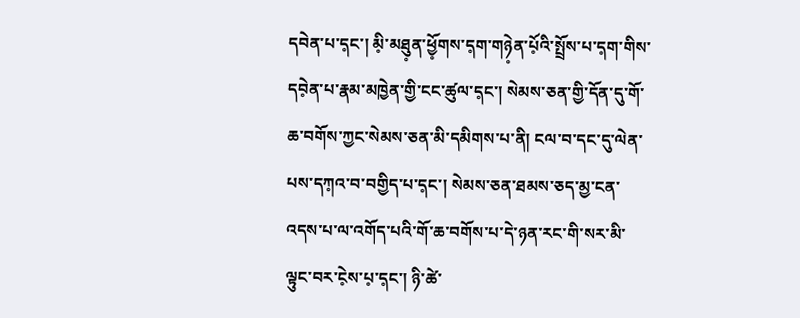དབེན་པ་ད༷ང་། མི༷་མཐུ༷ན་ཕྱོ༷གས་ད༷ག་གཉེ༷ན་པོ༷འི་སྤྲོས་པ་ད༷ག་གིས་དབེ༷ན་པ་རྣམ་མཁྱེན་གྱི་ངང་ཚུལ་ད༷ང་། སེམས་ཅན་གྱི་དོན་དུ་གོ་ཆ་བགོས་ཀྱང་སེམས་ཅན་མི་དམིགས་པ་ནི། ངལ་བ་དང་དུ་ལེན་པས་དཀ༷འ་བ་བགྱིད་པ་ད༷ང་། སེམས་ཅན་ཐམས་ཅད་མྱ་ངན་འདས་པ་ལ་འགོད་པའི་གོ་ཆ་བགོས་པ་དེ་ཉན་རང་གི་སར་མི་ལྟུང་བར་ངེ༷ས་པ༷་ད༷ང་། ཉི་ཚེ་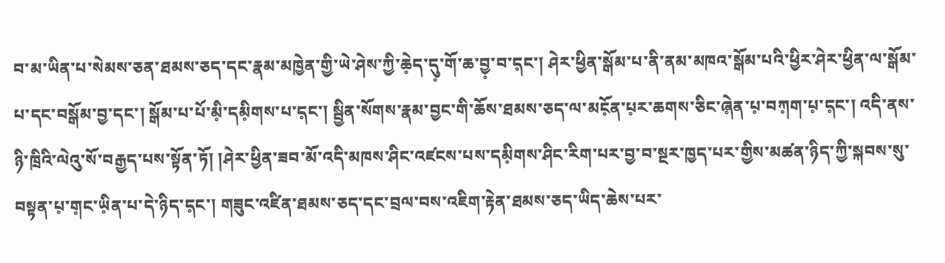བ་མ་ཡིན་པ་སེམས་ཅན་ཐམས་ཅད་དང་རྣམ་མཁྱེན་གྱི་ཡེ་ཤེས་ཀྱི་ཆེ༷ད་དུ༷་གོ་ཆ་བྱ༷་བ་ད༷ང་། ཤེར་ཕྱིན་སྒོམ་པ་ནི་ནམ་མཁའ་སྒོམ་པའི་ཕྱིར་ཤེར་ཕྱིན་ལ་སྒོམ་པ་དང་བསྒོམ་བྱ་དང་། སྒོམ་པ་པོ་མི༷་དམི༷གས་པ་ད༷ང་། སྦྱིན་སོགས་རྣམ་བྱང་གི་ཆོས་ཐམས་ཅད་ལ་མངོ༷ན་པ༷ར་ཆགས་ཅིང་ཞེ༷ན་པ༷་བཀ༷ག་པ༷་ད༷ང་། འདི་ནས་ཉི་ཁྲིའི་ལེའུ་སོ་བརྒྱད་པས་སྟོན་ཏོ། །ཤེར་ཕྱིན་ཟབ་མོ་འདི་མཁས་ཤིང་འཛངས་པས་དམི༷གས་ཤིང་རིག་པར་བྱ་བ་སྔར་ཁྱད་པར་གྱིས་མཚན་ཉིད་ཀྱི་སྐབས་སུ་བསྟན་པ༷་ག༷ང་ཡི༷ན་པ་དེ་ཉིད་ད༷ང་། གཟུང་འཛིན་ཐམས་ཅད་དང་བྲལ་བས་འཇིག་རྟེན་ཐམས་ཅད་ཡིད་ཆེས་པར་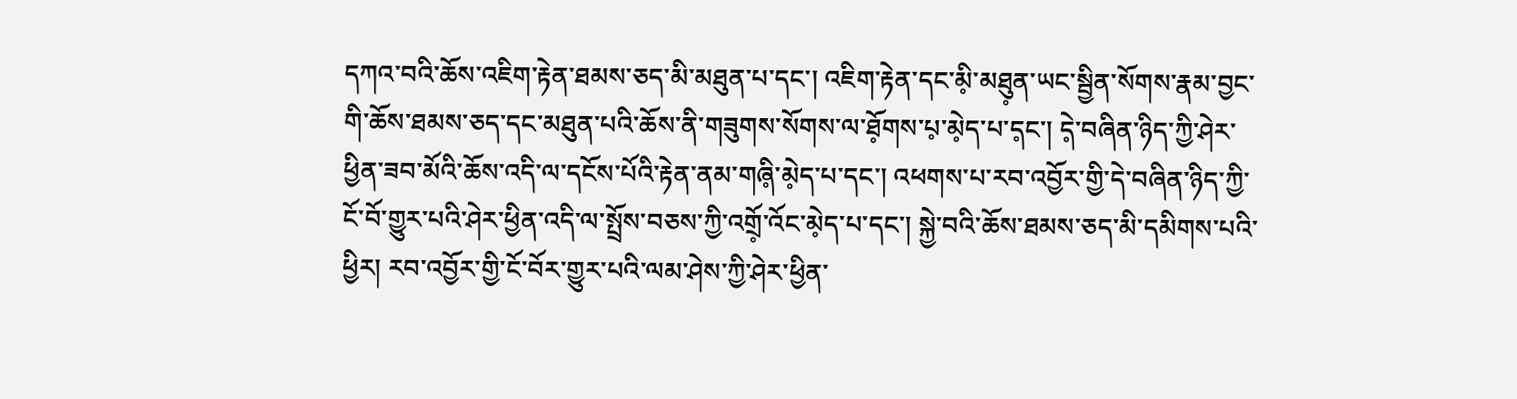དཀའ་བའི་ཆོས་འཇིག་རྟེན་ཐམས་ཅད་མི་མཐུན་པ་དང་། འཇིག་རྟེན་དང་མི༷་མཐུ༷ན་ཡང་སྦྱིན་སོགས་རྣམ་བྱང་གི་ཆོས་ཐམས་ཅད་དང་མཐུན་པའི་ཆོས་ནི་གཟུགས་སོགས་ལ་ཐོ༷གས་པ༷་མེ༷ད་པ་ད༷ང་། དེ༷་བཞིན་ཉིད་ཀྱི་ཤེར་ཕྱིན་ཟབ་མོའི་ཆོས་འདི་ལ་དངོས་པོའི་རྟེན་ནམ་གཞི༷་མེ༷ད་པ་དང་། འཕགས་པ་རབ་འབྱོར་གྱི་དེ་བཞིན་ཉིད་ཀྱི་ངོ་བོ་གྱུར་པའི་ཤེར་ཕྱིན་འདི་ལ་སྤྲོས་བཅས་ཀྱི་འགྲོ༷་འོང་མེ༷ད་པ་དང་། སྐྱེ་བའི་ཆོས་ཐམས་ཅད་མི་དམིགས་པའི་ཕྱིར། རབ་འབྱོར་གྱི་ངོ་བོར་གྱུར་པའི་ལམ་ཤེས་ཀྱི་ཤེར་ཕྱིན་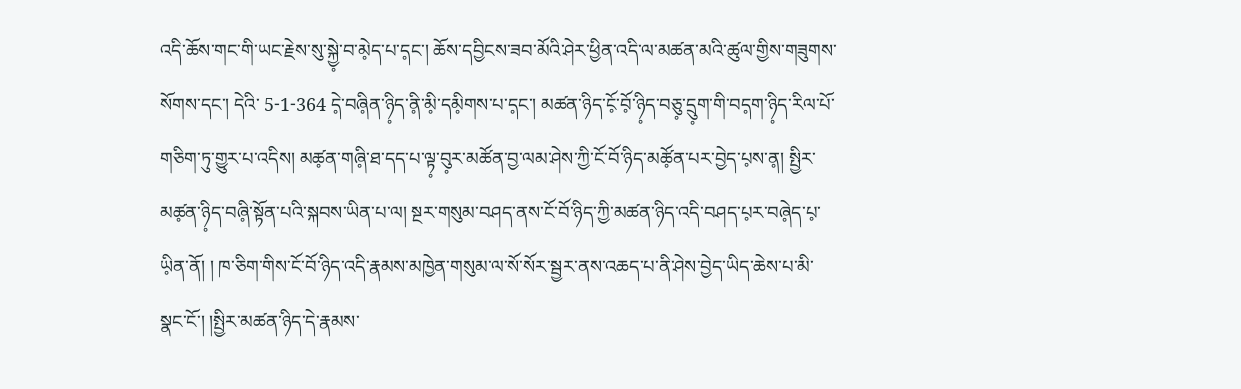འདི་ཆོས་གང་གི་ཡང་རྗེས་སུ་སྐྱེ༷་བ་མེ༷ད་པ་ད༷ང་། ཆོས་དབྱིངས་ཟབ་མོའི་ཤེར་ཕྱིན་འདི་ལ་མཚན་མའི་ཚུལ་གྱིས་གཟུགས་སོགས་དང་། དེའི་ 5-1-364 དེ༷་བཞི༷ན་ཉི༷ད་ནི༷་མི༷་དམི༷གས་པ་ད༷ང་། མཚན་ཉིད་ངོ༷་བོ༷་ཉི༷ད་བཅུ༷་དྲུ༷ག་གི་བད༷ག་ཉི༷ད་རིལ་པོ་གཅིག་ཏུ་གྱུར་པ་འདིས། མཚ༷ན་གཞི༷་ཐ་དད་པ་ལྟ༷་བུ༷ར་མཚོན་བྱ་ལམ་ཤེས་ཀྱི་ངོ་བོ་ཉིད་མཚོ༷ན་པར་བྱེད་པ༷ས་ན༷། སྤྱིར་མཚ༷ན་ཉི༷ད་བཞི༷་སྟོན་པའི་སྐབས་ཡིན་པ་ལ། སྔར་གསུམ་བཤད་ནས་ངོ་བོ་ཉིད་ཀྱི་མཚན་ཉིད་འདི་བཤད་པ༷ར་བཞེ༷ད་པ༷་ཡི༷ན་ནོ། ། ཁ་ཅིག་གིས་ངོ་བོ་ཉིད་འདི་རྣམས་མཁྱེན་གསུམ་ལ་སོ་སོར་སྦྱར་ནས་འཆད་པ་ནི་ཤེས་བྱེད་ཡིད་ཆེས་པ་མི་སྣང་ངོ་། །སྤྱིར་མཚན་ཉིད་དེ་རྣམས་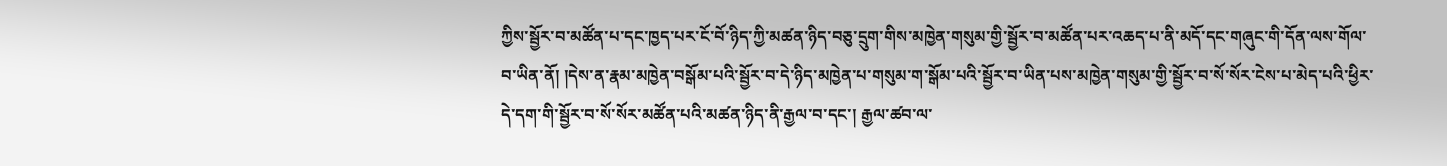ཀྱིས་སྦྱོར་བ་མཚོན་པ་དང་ཁྱད་པར་ངོ་བོ་ཉིད་ཀྱི་མཚན་ཉིད་བཅུ་དྲུག་གིས་མཁྱེན་གསུམ་གྱི་སྦྱོར་བ་མཚོན་པར་འཆད་པ་ནི་མདོ་དང་གཞུང་གི་དོན་ལས་གོལ་བ་ཡིན་ནོ། །དེས་ན་རྣམ་མཁྱེན་བསྒོམ་པའི་སྦྱོར་བ་དེ་ཉིད་མཁྱེན་པ་གསུམ་ག་སྒོམ་པའི་སྦྱོར་བ་ཡིན་པས་མཁྱེན་གསུམ་གྱི་སྦྱོར་བ་སོ་སོར་ངེས་པ་མེད་པའི་ཕྱིར་དེ་དག་གི་སྦྱོར་བ་སོ་སོར་མཚོན་པའི་མཚན་ཉིད་ནི་རྒྱལ་བ་དང་། རྒྱལ་ཚབ་ལ་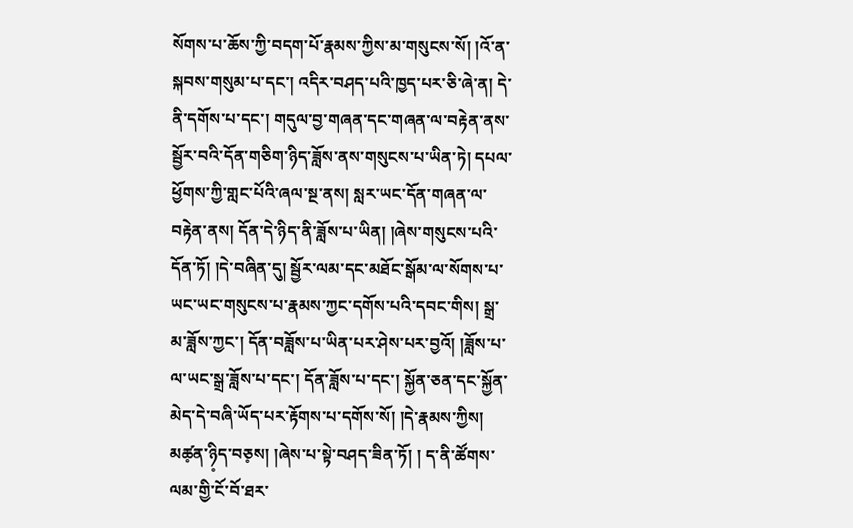སོགས་པ་ཆོས་ཀྱི་བདག་པོ་རྣམས་ཀྱིས་མ་གསུངས་སོ། །འོ་ན་སྐབས་གསུམ་པ་དང་། འདིར་བཤད་པའི་ཁྱད་པར་ཅི་ཞེ་ན། དེ་ནི་དགོས་པ་དང་། གདུལ་བྱ་གཞན་དང་གཞན་ལ་བརྟེན་ནས་སྦྱོར་བའི་དོན་གཅིག་ཉིད་ཟློས་ནས་གསུངས་པ་ཡིན་ཏེ། དཔལ་ཕྱོགས་ཀྱི་གླང་པོའི་ཞལ་སྔ་ནས། སླར་ཡང་དོན་གཞན་ལ་བརྟེན་ནས། དོན་དེ་ཉིད་ནི་ཟློས་པ་ཡིན། །ཞེས་གསུངས་པའི་དོན་ཏོ། །དེ་བཞིན་དུ། སྦྱོར་ལམ་དང་མཐོང་སྒོམ་ལ་སོགས་པ་ཡང་ཡང་གསུངས་པ་རྣམས་ཀྱང་དགོས་པའི་དབང་གིས། སྒྲ་མ་ཟློས་ཀྱང་། དོན་བཟློས་པ་ཡིན་པར་ཤེས་པར་བྱའོ། །ཟློས་པ་ལ་ཡང་སྒྲ་ཟློས་པ་དང་། དོན་ཟློས་པ་དང་། སྐྱོན་ཅན་དང་སྐྱོན་མེད་དེ་བཞི་ཡོད་པར་རྟོགས་པ་དགོས་སོ། །དེ་རྣམས་ཀྱིས། མཚ༷ན་ཉི༷ད་བཅ༷ས། །ཞེས་པ་སྟེ་བཤད་ཟིན་ཏོ། ། ད་ནི་ཚོགས་ལམ་གྱི་ངོ་བོ་ཐར་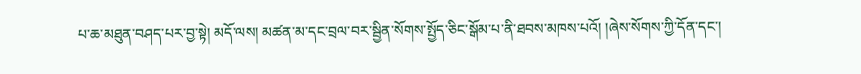པ་ཆ་མཐུན་བཤད་པར་བྱ་སྟེ། མདོ་ལས། མཚན་མ་དང་བྲལ་བར་སྦྱིན་སོགས་སྤྱོད་ཅིང་སྒོམ་པ་ནི་ཐབས་མཁས་པའོ། །ཞེས་སོགས་ཀྱི་དོན་དང་།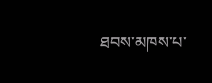ཐབས་མཁས་པ་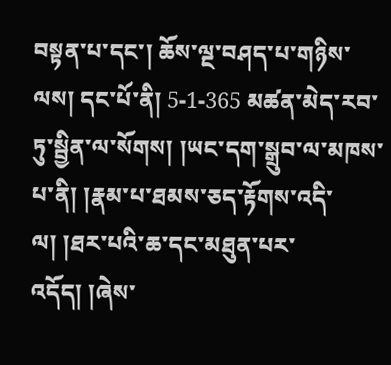བསྟན་པ་དང་། ཆོས་ལྔ་བཤད་པ་གཉིས་ལས། དང་པོ་ནི། 5-1-365 མཚན་མེད་རབ་ཏུ་སྦྱིན་ལ་སོགས། །ཡང་དག་སྒྲུབ་ལ་མཁས་པ་ནི། །རྣམ་པ་ཐམས་ཅད་རྟོགས་འདི་ལ། །ཐར་པའི་ཆ་དང་མཐུན་པར་འདོད། །ཞེས་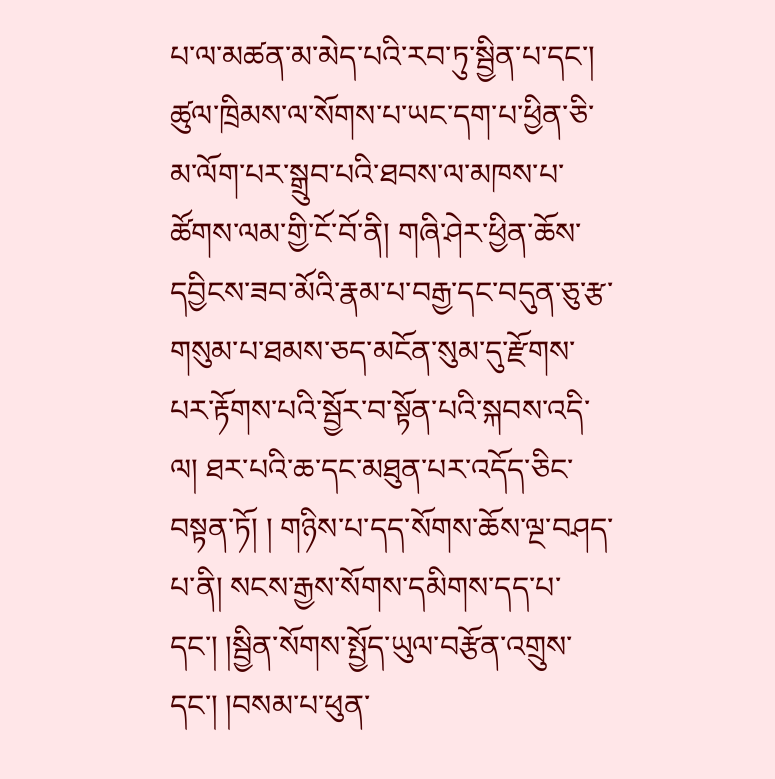པ་ལ་མཚན་མ་མེད་པའི་རབ་ཏུ་སྦྱིན་པ་དང་། ཚུལ་ཁྲིམས་ལ་སོགས་པ་ཡང་དག་པ་ཕྱིན་ཅི་མ་ལོག་པར་སྒྲུབ་པའི་ཐབས་ལ་མཁས་པ་ཚོགས་ལམ་གྱི་ངོ་བོ་ནི། གཞི་ཤེར་ཕྱིན་ཆོས་དབྱིངས་ཟབ་མོའི་རྣམ་པ་བརྒྱ་དང་བདུན་ཅུ་རྩ་གསུམ་པ་ཐམས་ཅད་མངོན་སུམ་དུ་རྫོགས་པར་རྟོགས་པའི་སྦྱོར་བ་སྟོན་པའི་སྐབས་འདི་ལ། ཐར་པའི་ཆ་དང་མཐུན་པར་འདོད་ཅིང་བསྟན་ཏོ། ། གཉིས་པ་དད་སོགས་ཆོས་ལྔ་བཤད་པ་ནི། སངས་རྒྱས་སོགས་དམིགས་དད་པ་དང་། །སྦྱིན་སོགས་སྤྱོད་ཡུལ་བརྩོན་འགྲུས་དང་། །བསམ་པ་ཕུན་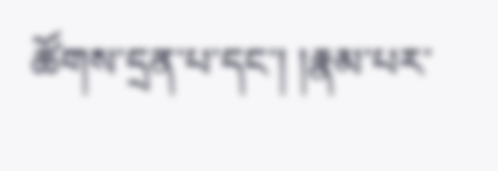ཚོགས་དྲན་པ་དང་། །རྣམ་པར་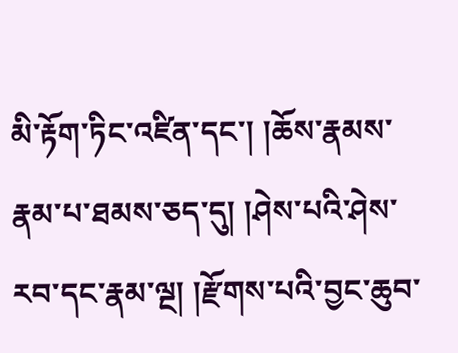མི་རྟོག་ཏིང་འཛིན་དང་། །ཆོས་རྣམས་རྣམ་པ་ཐམས་ཅད་དུ། །ཤེས་པའི་ཤེས་རབ་དང་རྣམ་ལྔ། །རྫོགས་པའི་བྱང་ཆུབ་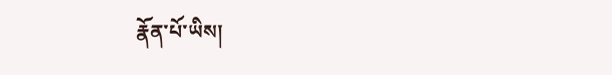རྣོན་པོ་ཡིས།